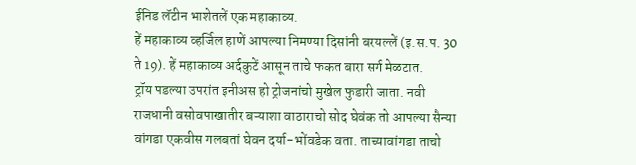ईनिड लॅटीन भाशेतलें एक महाकाव्य.
हें महाकाव्य व्हर्जिल हाणें आपल्या निमण्या दिसांनी बरयल्लें (इ.स.प. 30 ते 19). हें महाकाव्य अर्दकुटें आसून ताचे फकत बारा सर्ग मेळटात.
ट्रॉय पडल्या उपरांत इनीअस हो ट्रोजनांचो मुखेल फुडारी जाता. नवी राजधानी वसोवपाखातीर बऱ्याशा वाठाराचो सोद घेवंक तो आपल्या सैन्या वांगडा एकवीस गलबतां घेवन दर्या-भोंवडेक वता. ताच्यावांगडा ताचो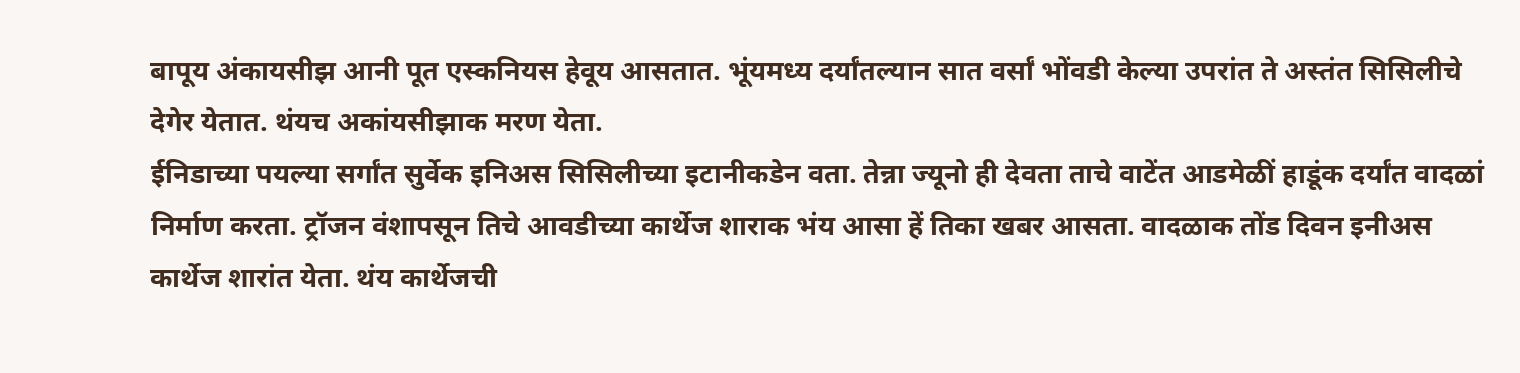बापूय अंकायसीझ आनी पूत एस्कनियस हेवूय आसतात. भूंयमध्य दर्यांतल्यान सात वर्सां भोंवडी केल्या उपरांत ते अस्तंत सिसिलीचे देगेर येतात. थंयच अकांयसीझाक मरण येता.
ईनिडाच्या पयल्या सर्गांत सुर्वेक इनिअस सिसिलीच्या इटानीकडेन वता. तेन्ना ज्यूनो ही देवता ताचे वाटेंत आडमेळीं हाडूंक दर्यांत वादळां निर्माण करता. ट्रॉजन वंशापसून तिचे आवडीच्या कार्थेज शाराक भंय आसा हें तिका खबर आसता. वादळाक तोंड दिवन इनीअस कार्थेज शारांत येता. थंय कार्थेजची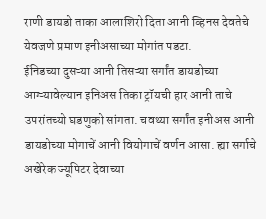राणी डायडो ताका आलाशिरो दिता आनी व्हिनस देवतेचे येवजणे प्रमाण इनीअसाच्या मोगांत पडटा.
ईनिडच्या दुसऱ्या आनी तिसऱ्या सर्गांत डायडोच्या आग्ऱ्यावेल्यान इनिअस तिका ट्रॉयची हार आनी ताचे उपरांतच्यो घडणुको सांगता. चवथ्या सर्गांत इनीअस आनी डायडोच्या मोगाचें आनी वियोगाचें वर्णन आसा. ह्या सर्गाचे अखेरेक ज्यूपिटर देवाच्या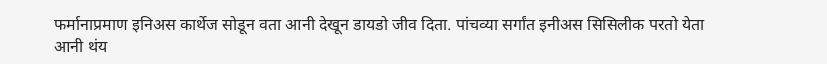फर्मानाप्रमाण इनिअस कार्थेज सोडून वता आनी देखून डायडो जीव दिता. पांचव्या सर्गांत इनीअस सिसिलीक परतो येता आनी थंय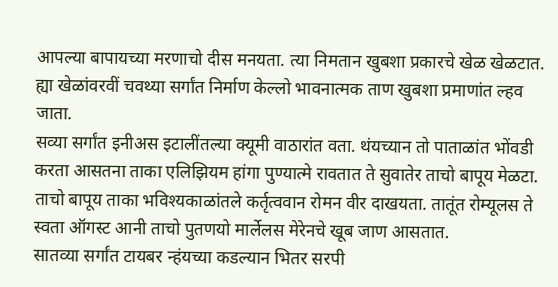आपल्या बापायच्या मरणाचो दीस मनयता. त्या निमतान खुबशा प्रकारचे खेळ खेळटात. ह्या खेळांवरवीं चवथ्या सर्गांत निर्माण केल्लो भावनात्मक ताण खुबशा प्रमाणांत ल्हव जाता.
सव्या सर्गांत इनीअस इटालींतल्या क्यूमी वाठारांत वता. थंयच्यान तो पाताळांत भोंवडी करता आसतना ताका एलिझियम हांगा पुण्यात्मे रावतात ते सुवातेर ताचो बापूय मेळटा. ताचो बापूय ताका भविश्यकाळांतले कर्तृत्ववान रोमन वीर दाखयता. तातूंत रोम्यूलस ते स्वता ऑगस्ट आनी ताचो पुतणयो मार्लेलस मेरेनचे खूब जाण आसतात.
सातव्या सर्गांत टायबर न्हंयच्या कडल्यान भितर सरपी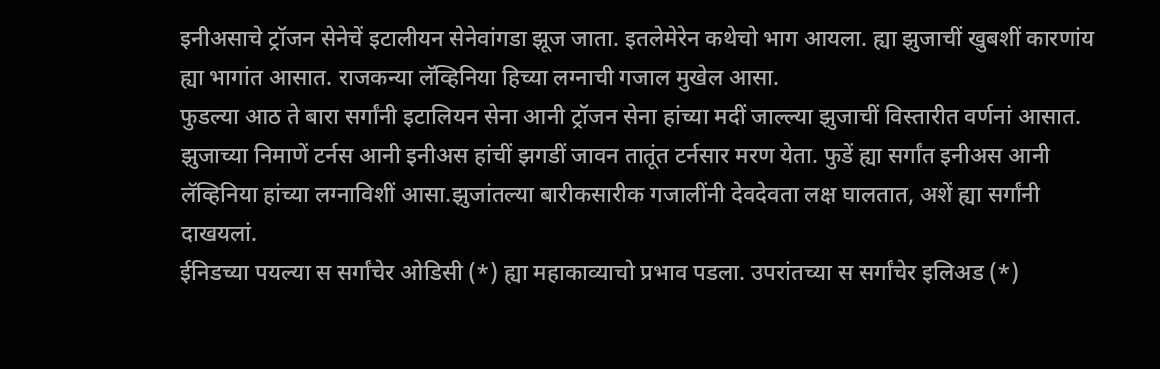इनीअसाचे ट्रॉजन सेनेचें इटालीयन सेनेवांगडा झूज जाता. इतलेमेरेन कथेचो भाग आयला. ह्या झुजाचीं खुबशीं कारणांय ह्या भागांत आसात. राजकन्या लॅव्हिनिया हिच्या लग्नाची गजाल मुखेल आसा.
फुडल्या आठ ते बारा सर्गांनी इटालियन सेना आनी ट्रॉजन सेना हांच्या मदीं जाल्ल्या झुजाचीं विस्तारीत वर्णनां आसात. झुजाच्या निमाणें टर्नस आनी इनीअस हांचीं झगडीं जावन तातूंत टर्नसार मरण येता. फुडें ह्या सर्गांत इनीअस आनी लॅव्हिनिया हांच्या लग्नाविशीं आसा.झुजांतल्या बारीकसारीक गजालींनी देवदेवता लक्ष घालतात, अशें ह्या सर्गांनी दाखयलां.
ईनिडच्या पयल्या स सर्गांचेर ओडिसी (*) ह्या महाकाव्याचो प्रभाव पडला. उपरांतच्या स सर्गांचेर इलिअड (*)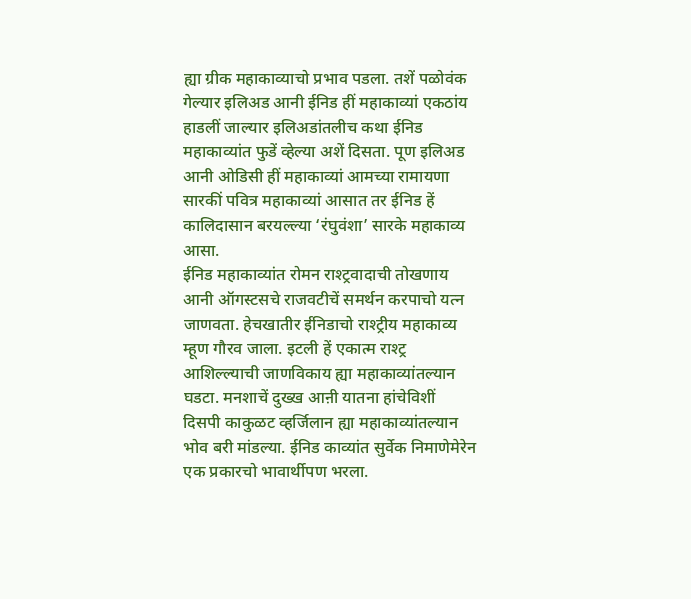ह्या ग्रीक महाकाव्याचो प्रभाव पडला. तशें पळोवंक गेल्यार इलिअड आनी ईनिड हीं महाकाव्यां एकठांय हाडलीं जाल्यार इलिअडांतलीच कथा ईनिड महाकाव्यांत फुडें व्हेल्या अशें दिसता. पूण इलिअड आनी ओडिसी हीं महाकाव्यां आमच्या रामायणा सारकीं पवित्र महाकाव्यां आसात तर ईनिड हें कालिदासान बरयल्ल्या ‘रंघुवंशा’ सारके महाकाव्य आसा.
ईनिड महाकाव्यांत रोमन राश्ट्रवादाची तोखणाय आनी ऑगस्टसचे राजवटीचें समर्थन करपाचो यत्न जाणवता. हेचखातीर ईनिडाचो राश्ट्रीय महाकाव्य म्हूण गौरव जाला. इटली हें एकात्म राश्ट्र आशिल्ल्याची जाणविकाय ह्या महाकाव्यांतल्यान घडटा. मनशाचें दुख्ख आऩी यातना हांचेविशीं दिसपी काकुळट व्हर्जिलान ह्या महाकाव्यांतल्यान भोव बरी मांडल्या. ईनिड काव्यांत सुर्वेक निमाणेमेरेन एक प्रकारचो भावार्थीपण भरला.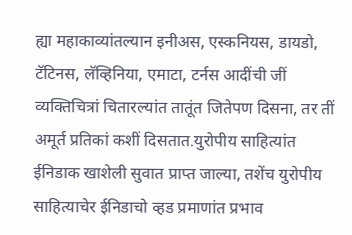ह्या महाकाव्यांतल्यान इनीअस, एस्कनियस, डायडो, टॅटिनस, लॅव्हिनिया, एमाटा, टर्नस आदींची जीं व्यक्तिचित्रां चितारल्यांत तातूंत जितेपण दिसना, तर तीं अमूर्त प्रतिकां कशीं दिसतात.युरोपीय साहित्यांत ईनिडाक खाशेली सुवात प्राप्त जाल्या, तशेंच युरोपीय साहित्याचेर ईनिडाचो व्हड प्रमाणांत प्रभाव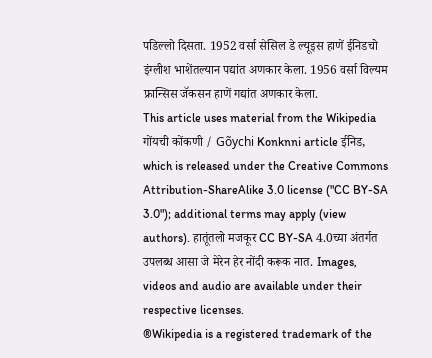पडिल्लो दिसता. 1952 वर्सा सेसिल डे ल्यूइस हाणें ईनिडचो इंग्लीश भाशेंतल्यान पद्यांत अणकार केला. 1956 वर्सा विल्यम फ्रान्सिस जॅकसन हाणें गद्यांत अणकार केला.
This article uses material from the Wikipedia गोंयची कोंकणी / Gõychi Konknni article ईनिड, which is released under the Creative Commons Attribution-ShareAlike 3.0 license ("CC BY-SA 3.0"); additional terms may apply (view authors). हातूंतलो मजकूर CC BY-SA 4.0च्या अंतर्गत उपलब्ध आसा जे मेरेन हेर नोंदी करूक नात. Images, videos and audio are available under their respective licenses.
®Wikipedia is a registered trademark of the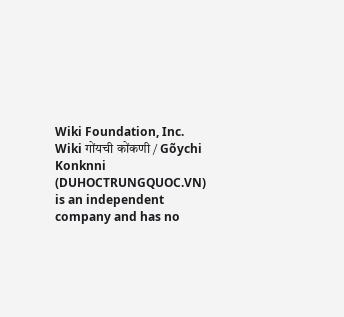Wiki Foundation, Inc. Wiki गोंयची कोंकणी / Gõychi Konknni (DUHOCTRUNGQUOC.VN) is an independent company and has no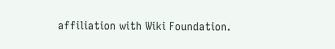affiliation with Wiki Foundation.